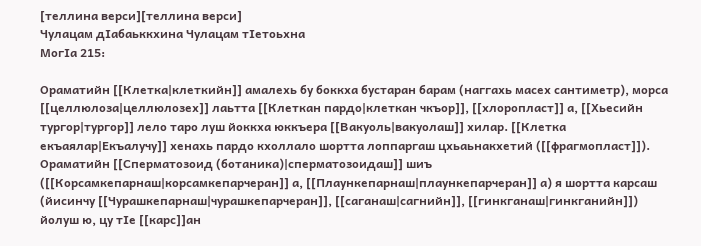[теллина верси][теллина верси]
Чулацам дӀабаьккхина Чулацам тӀетоьхна
МогӀа 215:

Ораматийн [[Клетка|клеткийн]] амалехь бу боккха бустаран барам (наггахь масех сантиметр), морса [[целлюлоза|целлюлозех]] лаьтта [[Клеткан пардо|клеткан чкъор]], [[хлоропласт]] а, [[Хьесийн тургор|тургор]] лело таро луш йоккха юккъера [[Вакуоль|вакуолаш]] хилар. [[Клетка екъаялар|Екъалучу]] хенахь пардо кхоллало шортта лоппаргаш цхьаьнакхетий ([[фрагмопласт]]). Ораматийн [[Сперматозоид (ботаника)|сперматозоидаш]] шиъ ([[Корсамкепарнаш|корсамкепарчеран]] а, [[Плаункепарнаш|плаункепарчеран]] а) я шортта карсаш (йисинчу [[Чурашкепарнаш|чурашкепарчеран]], [[саганаш|сагнийн]], [[гинкганаш|гинкганийн]]) йолуш ю, цу тӀе [[карс]]ан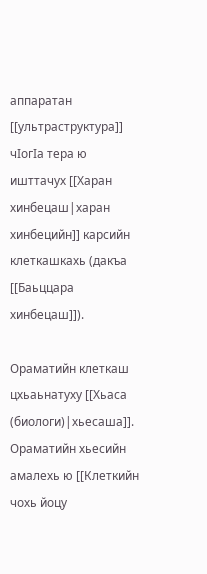аппаратан [[ультраструктура]] чӀогӀа тера ю ишттачух [[Харан хинбецаш|харан хинбецийн]] карсийн клеткашкахь (дакъа [[Баьццара хинбецаш]]).

Ораматийн клеткаш цхьаьнатуху [[Хьаса (биологи)|хьесаша]]. Ораматийн хьесийн амалехь ю [[Клеткийн чохь йоцу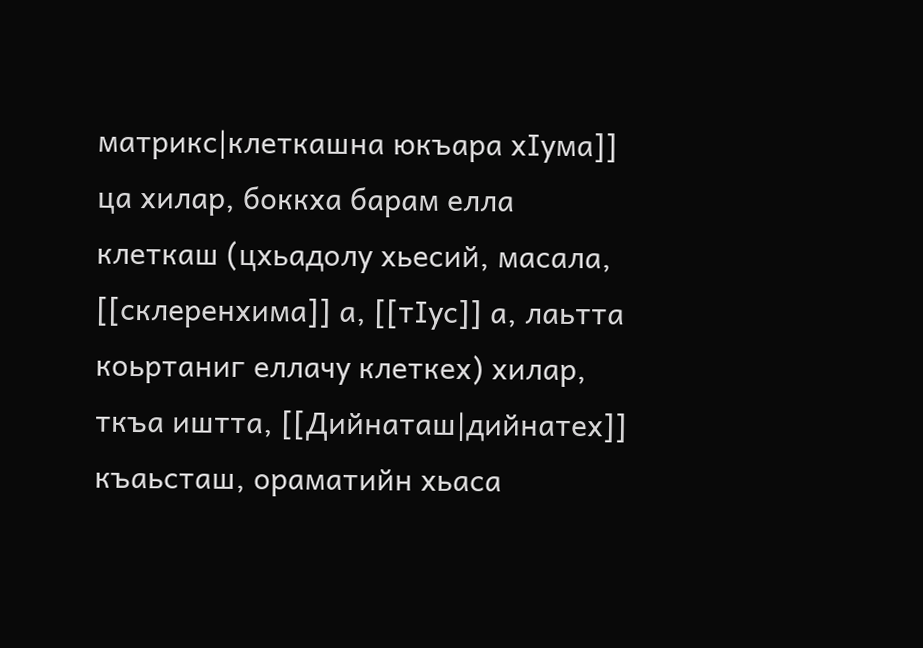матрикс|клеткашна юкъара хӀума]] ца хилар, боккха барам елла клеткаш (цхьадолу хьесий, масала, [[склеренхима]] а, [[тӀус]] а, лаьтта коьртаниг еллачу клеткех) хилар, ткъа иштта, [[Дийнаташ|дийнатех]] къаьсташ, ораматийн хьаса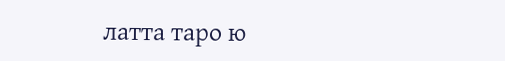латта таро ю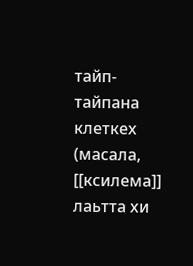тайп-тайпана клеткех (масала, [[ксилема]] лаьтта хи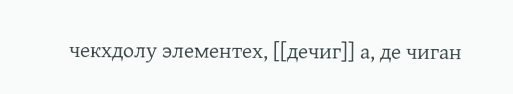чекхдолу элементех, [[дечиг]] а, де чиган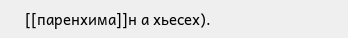[[паренхима]]н а хьесех).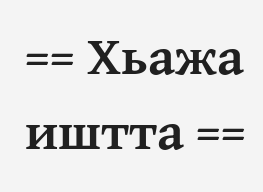== Хьажа иштта ==